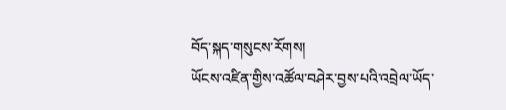བོད་སྐད་གསུངས་རོགས།
ཡོངས་འཛིན་གྱིས་འཚོལ་བཤེར་བྱས་པའི་འབྲེལ་ཡོད་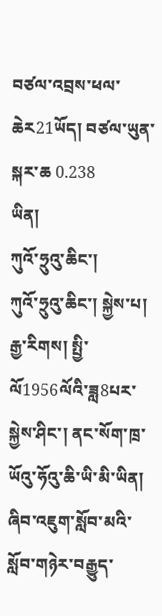བཙལ་འབྲས་ཕལ་ཆེར21ཡོད། བཙལ་ཡུན་སྐར་ཆ 0.238
ཡིན།
ཀུའོ་ཧྲུའུ་ཆིང་།
ཀུའོ་ཧྲུའུ་ཆིང་། སྐྱེས་པ། རྒྱ་རིགས། སྤྱི་ལོ1956ལོའི་ཟླ8པར་སྐྱེས་ཤིང་། ནང་སོག་ཁྲ་ཡོའུ་ཧོའུ་ཆི་ཡི་མི་ཡིན། ཞིབ་འཇུག་སློབ་མའི་སློབ་གཉེར་བརྒྱུད་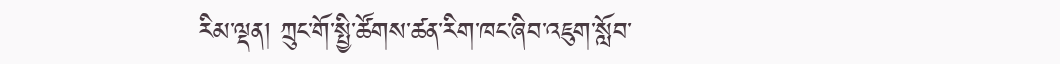རིམ་ལྡན། ཀྲུང་གོ་སྤྱི་ཚོགས་ཚན་རིག་ཁང་ཞིབ་འཇུག་སློབ་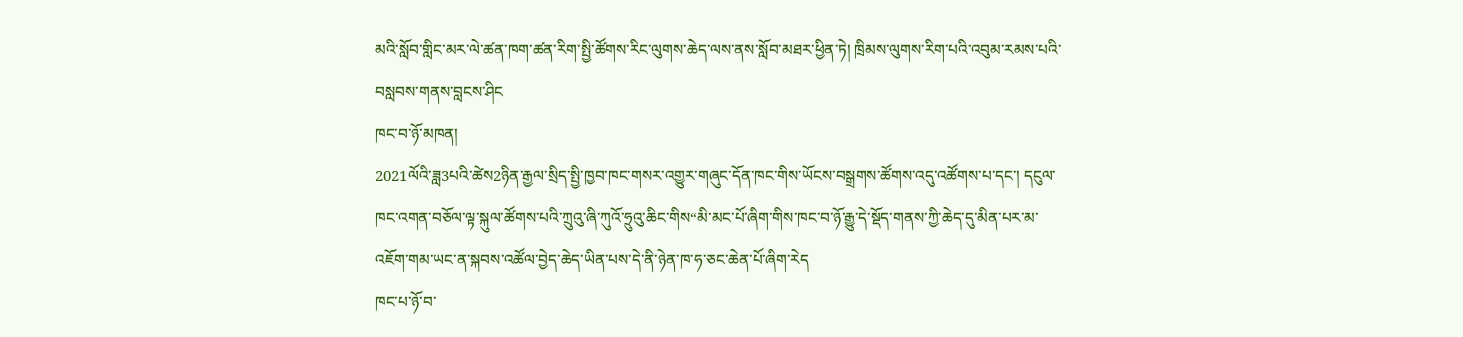མའི་སློབ་གླིང་མར་ལེ་ཚན་ཁག་ཚན་རིག་སྤྱི་ཚོགས་རིང་ལུགས་ཆེད་ལས་ནས་སློབ་མཐར་ཕྱིན་ཏེ། ཁྲིམས་ལུགས་རིག་པའི་འབུམ་རམས་པའི་བསླབས་གནས་བླངས་ཤིང
ཁང་བ་ཉོ་མཁན།
2021ལོའི་ཟླ3པའི་ཚེས2ཉིན་རྒྱལ་སྲིད་སྤྱི་ཁྱབ་ཁང་གསར་འགྱུར་གཞུང་དོན་ཁང་གིས་ཡོངས་བསྒྲགས་ཚོགས་འདུ་འཚོགས་པ་དང་། དངུལ་ཁང་འགན་བཅོལ་ལྟ་སྐུལ་ཚོགས་པའི་ཀྲུའུ་ཞི་ཀུའོ་ཧྲུའུ་ཆིང་གིས“མི་མང་པོ་ཞིག་གིས་ཁང་བ་ཉོ་རྒྱུ་དེ་སྡོད་གནས་ཀྱི་ཆེད་དུ་མིན་པར་མ་འཇོག་གམ་ཡང་ན་སྐབས་འཚོལ་བྱེད་ཆེད་ཡིན་པས་དེ་ནི་ཉེན་ཁ་ཧ་ཅང་ཆེན་པོ་ཞིག་རེད
ཁང་པ་ཉོ་བ་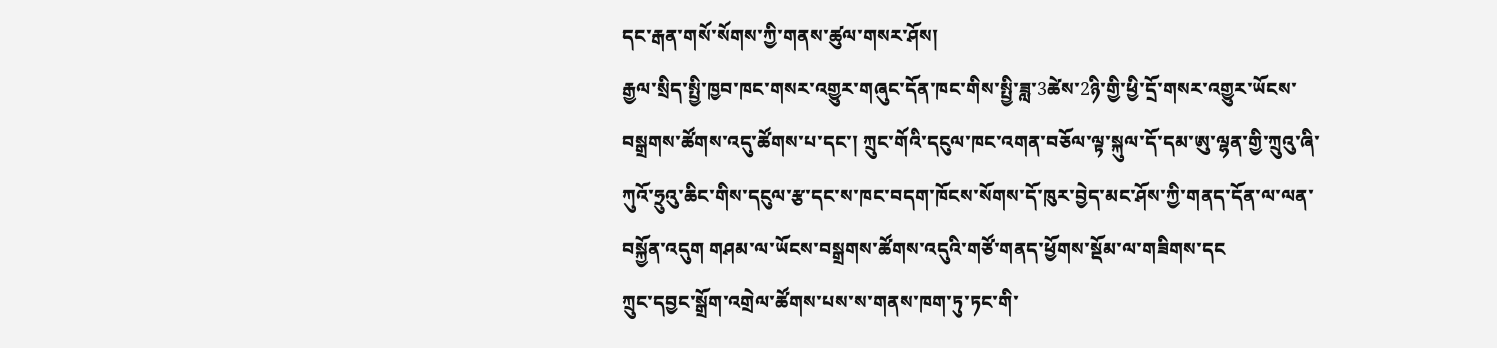དང་རྒན་གསོ་སོགས་ཀྱི་གནས་ཚུལ་གསར་ཤོས།
རྒྱལ་སྲིད་སྤྱི་ཁྱབ་ཁང་གསར་འགྱུར་གཞུང་དོན་ཁང་གིས་སྤྱི་ཟླ་3ཚེས་2ཉི་གྱི་ཕྱི་དྲོ་གསར་འགྱུར་ཡོངས་བསྒྲགས་ཚོགས་འདུ་ཚོགས་པ་དང་། ཀྲུང་གོའི་དངུལ་ཁང་འགན་བཅོལ་ལྟ་སྐུལ་དོ་དམ་ཨུ་ལྷན་གྱི་ཀྲུའུ་ཞི་ཀུའོ་ཧྲུའུ་ཆིང་གིས་དངུལ་རྩ་དང་ས་ཁང་བདག་ཁོངས་སོགས་དོ་ཁུར་བྱེད་མང་ཤོས་ཀྱི་གནད་དོན་ལ་ལན་བསྐྱོན་འདུག གཤམ་ལ་ཡོངས་བསྒྲགས་ཚོགས་འདུའི་གཙོ་གནད་ཕྱོགས་སྡོམ་ལ་གཟིགས་དང
ཀྲུང་དབྱང་སྒྲོག་འགྲེལ་ཚོགས་པས་ས་གནས་ཁག་ཏུ་ཏང་གི་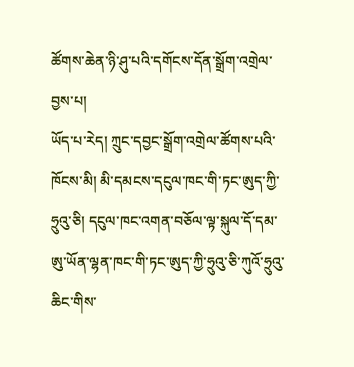ཚོགས་ཆེན་ཉི་ཤུ་པའི་དགོངས་དོན་སྒྲོག་འགྲེལ་བྱས་པ།
ཡོད་པ་རེད། ཀྲུང་དབྱང་སྒྲོག་འགྲེལ་ཚོགས་པའི་ཁོངས་མི། མི་དམངས་དངུལ་ཁང་གི་ཏང་ཨུད་ཀྱི་ཧྲུའུ་ཅི། དངུལ་ཁང་འགན་བཅོལ་ལྟ་སྐུལ་དོ་དམ་ཨུ་ཡོན་ལྷན་ཁང་གི་ཏང་ཨུད་ཀྱི་ཧྲུའུ་ཅི་ཀུའོ་ཧྲུའུ་ཆིང་གིས་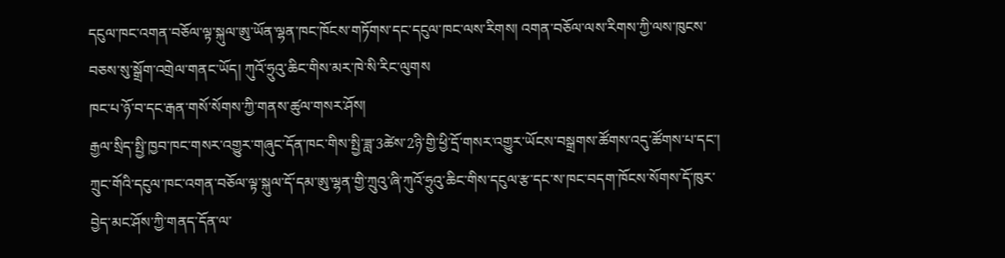དངུལ་ཁང་འགན་བཅོལ་ལྟ་སྐུལ་ཨུ་ཡོན་ལྷན་ཁང་ཁོངས་གཏོགས་དང་དངུལ་ཁང་ལས་རིགས། འགན་བཅོལ་ལས་རིགས་ཀྱི་ལས་ཁུངས་བཅས་སུ་སྒྲོག་འགྲེལ་གནང་ཡོད། ཀུའོ་ཧྲུའུ་ཆིང་གིས་མར་ཁེ་སི་རིང་ལུགས
ཁང་པ་ཉོ་བ་དང་རྒན་གསོ་སོགས་ཀྱི་གནས་ཚུལ་གསར་ཤོས།
རྒྱལ་སྲིད་སྤྱི་ཁྱབ་ཁང་གསར་འགྱུར་གཞུང་དོན་ཁང་གིས་སྤྱི་ཟླ་3ཚེས་2ཉི་གྱི་ཕྱི་དྲོ་གསར་འགྱུར་ཡོངས་བསྒྲགས་ཚོགས་འདུ་ཚོགས་པ་དང་། ཀྲུང་གོའི་དངུལ་ཁང་འགན་བཅོལ་ལྟ་སྐུལ་དོ་དམ་ཨུ་ལྷན་གྱི་ཀྲུའུ་ཞི་ཀུའོ་ཧྲུའུ་ཆིང་གིས་དངུལ་རྩ་དང་ས་ཁང་བདག་ཁོངས་སོགས་དོ་ཁུར་བྱེད་མང་ཤོས་ཀྱི་གནད་དོན་ལ་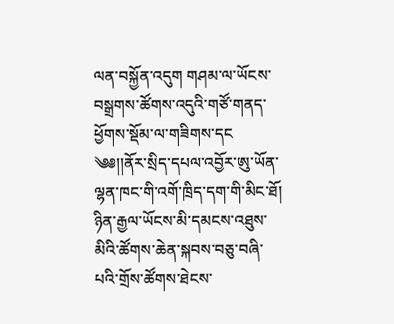ལན་བསྐྱོན་འདུག གཤམ་ལ་ཡོངས་བསྒྲགས་ཚོགས་འདུའི་གཙོ་གནད་ཕྱོགས་སྡོམ་ལ་གཟིགས་དང
༄༅།།ནོར་སྲིད་དཔལ་འབྱོར་ཨུ་ཡོན་ལྷན་ཁང་གི་འགོ་ཁྲིད་དག་གི་མིང་ཐོ།
ཉིན་རྒྱལ་ཡོངས་མི་དམངས་འཐུས་མིའི་ཚོགས་ཆེན་སྐབས་བཅུ་བཞི་པའི་གྲོས་ཚོགས་ཐེངས་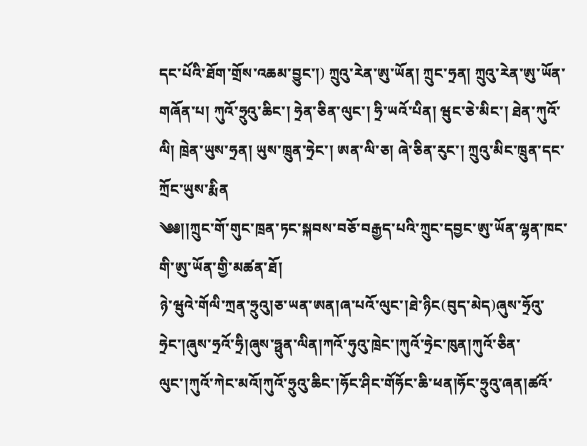དང་པོའི་ཐོག་གྲོས་འཆམ་བྱུང་།) ཀྲུའུ་རེན་ཨུ་ཡོན། ཀྲུང་ཧྲན། ཀྲུའུ་རེན་ཨུ་ཡོན་གཞོན་པ། ཀུའོ་ཧྲུའུ་ཆིང་། ཧྲེན་ཅིན་ལུང་། ཧྲི་ཡའོ་པིན། ཝུང་ཅེ་མིང་། ཐེན་ཀུའོ་ལི། ཁྲེན་ཡུས་ཧྲན། ཡུས་ཁྲུན་ཧྲེང་། ཨན་ལི་ཅ། ཞེ་ཅིན་རུང་། ཀྲུའུ་མིང་ཁྲུན་དང་ཀྲོང་ཡུས་རྨིན
༄༅།།ཀྲུང་གོ་གུང་ཁྲན་ཏང་སྐབས་བཅོ་བརྒྱད་པའི་ཀྲུང་དབྱང་ཨུ་ཡོན་ལྷན་ཁང་གི་ཨུ་ཡོན་གྱི་མཚན་ཐོ།
ཉེ་ཝུའེ་གོལི་ཀྲན་ཧྲུའུ།ཅ་ཡན་ཨན།ཞ་པའོ་ལུང་།ཐེ་ཉིང(བུད་མེད)ཞུས་ཧྲོའུ་ཧྲེང་།ཞུས་ཧྲའོ་ཧྲི།ཞུས་ཧྥུན་ལིན།ཀའོ་ཧུའུ་ཁྲེང་།ཀུའོ་ཧྲེང་ཁུན།ཀུའོ་ཅིན་ལུང་།ཀུའོ་ཀེང་མའོ།ཀུའོ་ཧྲུའུ་ཆིང་།ཧོང་ཤིང་གོཧོང་ཆི་ཕན།ཧོང་ཧྲུའུ་ཞན།ཚའོ་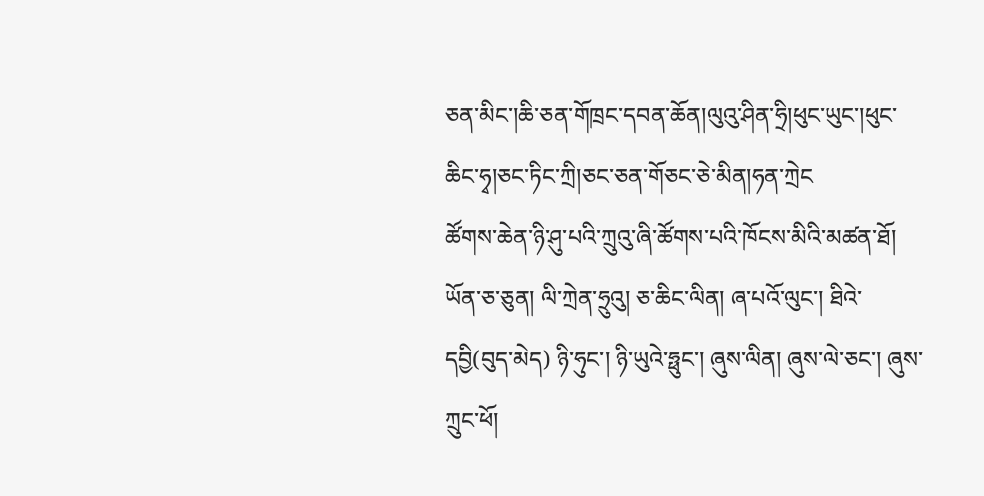ཅན་མིང་།ཆི་ཅན་གོཁྲང་དབན་ཆོན།ལུའུ་ཤིན་ཧྲི།ཕུང་ཡུང་།ཕུང་ཆིང་ཧྭ།ཅང་ཏིང་ཀྲི།ཅང་ཅན་གོཅང་ཅེ་མིན།ཧན་ཀྲེང
ཚོགས་ཆེན་ཉི་ཤུ་པའི་ཀྲུའུ་ཞི་ཚོགས་པའི་ཁོངས་མིའི་མཚན་ཐོ།
ཡོན་ཅ་ཅུན། ལི་ཀྲེན་ཧྲུའུ། ཅ་ཆིང་ལིན། ཞ་པའོ་ལུང་། ཐིའེ་དབྱི(བུད་མེད) ཉི་ཧུང་། ཉི་ཡུའེ་ཧྥུང་། ཞུས་ལིན། ཞུས་ལེ་ཅང་། ཞུས་ཀྲུང་ཕོ།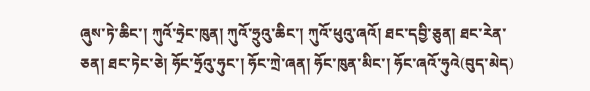ཞུས་ཏེ་ཆིང་། ཀུའོ་ཧྲེང་ཁུན། ཀུའོ་ཧྲུའུ་ཆིང་། ཀུའོ་ཕུའུ་ཞའོ། ཐང་དབྱི་ཅུན། ཐང་རེན་ཅན། ཐང་ཏེང་ཅེ། ཧོང་ཧྲོའུ་ཧུང་། ཧོང་ཀྲེ་ཞན། ཧོང་ཁུན་མིང་། ཧོང་ཞའོ་ཧུའེ(བུད་མེད)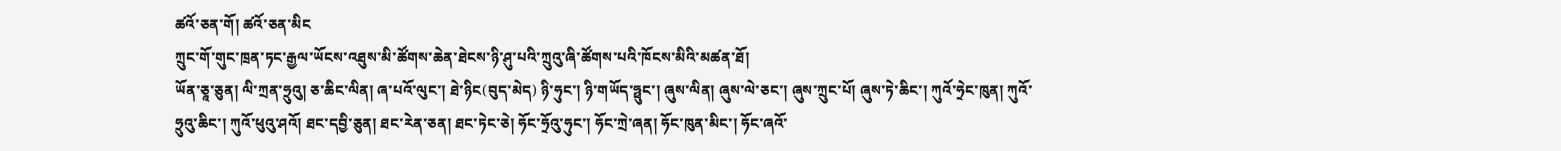ཚའོ་ཅན་གོ། ཚའོ་ཅན་མིང
ཀྲུང་གོ་གུང་ཁྲན་ཏང་རྒྱལ་ཡོངས་འཐུས་མི་ཚོགས་ཆེན་ཐེངས་ཉི་ཤུ་པའི་ཀྲུའུ་ཞི་ཚོགས་པའི་ཁོངས་མིའི་མཚན་ཐོ།
ཡོན་ཅཱ་ཅུན། ལི་ཀྲན་ཧྲུའུ། ཅ་ཆིང་ལིན། ཞ་པའོ་ལུང་། ཐེ་ཉིང(བུད་མེད) ཉི་ཧུང་། ཉི་གཡོད་ཧྥུང་། ཞུས་ལིན། ཞུས་ལེ་ཅང་། ཞུས་ཀྲུང་པོ། ཞུས་ཏེ་ཆིང་། ཀུའོ་ཧྲེང་ཁུན། ཀུའོ་ཧྲུའུ་ཆིང་། ཀུའོ་ཕུའུ་ཤའོ། ཐང་དབྱི་ཅུན། ཐང་རེན་ཅན། ཐང་ཏེང་ཅེ། ཧོང་ཧྲོའུ་ཧུང་། ཧོང་ཀྲེ་ཞན། ཧོང་ཁུན་མིང་། ཧོང་ཞའོ་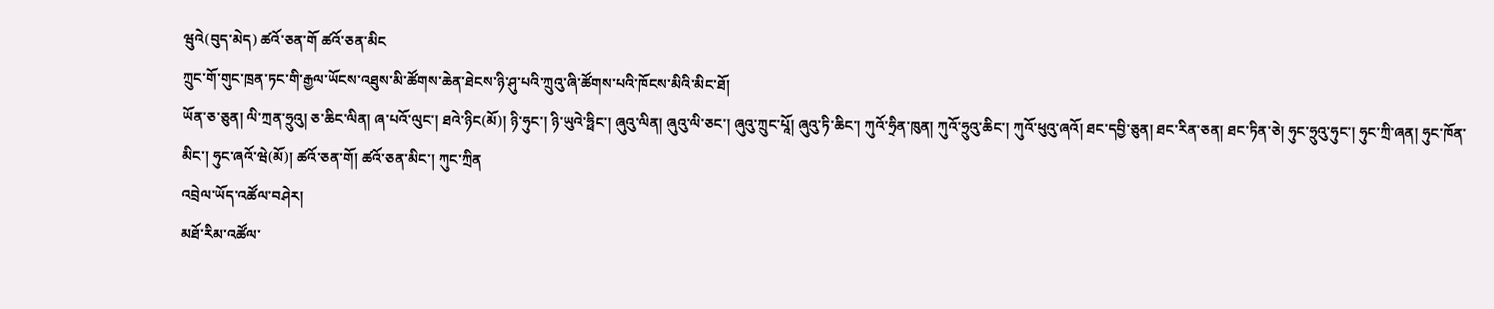ཝུའེ(བུད་མེད) ཚའོ་ཅན་གོ ཚའོ་ཅན་མིང
ཀྲུང་གོ་གུང་ཁྲན་ཏང་གི་རྒྱལ་ཡོངས་འཐུས་མི་ཚོགས་ཆེན་ཐེངས་ཉི་ཤུ་པའི་ཀྲུའུ་ཞི་ཚོགས་པའི་ཁོངས་མིའི་མིང་ཐོ།
ཡོན་ཅ་ཅུན། ལི་ཀྲན་ཧྲུའུ། ཅ་ཆིང་ལིན། ཞ་པའོ་ལུང་། ཐའེ་ཉིང(མོ)། ཉི་ཧུང་། ཉི་ཡུའེ་ཧྥིང་། ཞུའུ་ལིན། ཞུའུ་ལི་ཅང་། ཞུའུ་ཀྲུང་པཱོ། ཞུའུ་ཏི་ཆིང་། ཀུའོ་ཧྲིན་ཁུན། ཀུའོ་ཧྲུའུ་ཆིང་། ཀུའོ་ཕུའུ་ཞའོ། ཐང་དབྱི་ཅུན། ཐང་རིན་ཅན། ཐང་ཏིན་ཅེ། ཧུང་ཧྲུའུ་ཧུང་། ཧུང་ཀྲི་ཞན། ཧུང་ཁོན་མིང་། ཧུང་ཞའོ་ཝེ(མོ)། ཚའོ་ཅན་གོ། ཚའོ་ཅན་མིང་། ཀུང་ཀྲིན
འབྲེལ་ཡོད་འཚོལ་བཤེར།
མཐོ་རིམ་འཚོལ་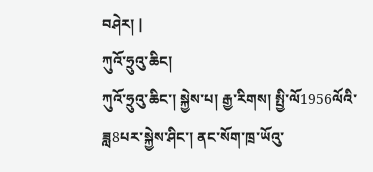བཤེར། |
ཀུའོ་ཧྲུའུ་ཆིང།
ཀུའོ་ཧྲུའུ་ཆིང་། སྐྱེས་པ། རྒྱ་རིགས། སྤྱི་ལོ1956ལོའི་ཟླ8པར་སྐྱེས་ཤིང་། ནང་སོག་ཁྲ་ཡོའུ་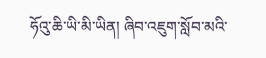ཧོའུ་ཆི་ཡི་མི་ཡིན། ཞིབ་འཇུག་སློབ་མའི་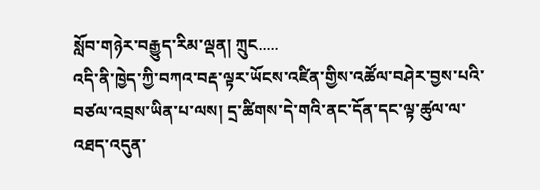སློབ་གཉེར་བརྒྱུད་རིམ་ལྡན། ཀྲུང.....
འདི་ནི་ཁྱེད་ཀྱི་བཀའ་བརྡ་ལྟར་ཡོངས་འཛིན་གྱིས་འཚོལ་བཤེར་བྱས་པའི་བཙལ་འབྲས་ཡིན་པ་ལས། དྲ་ཚིགས་དེ་གའི་ནང་དོན་དང་ལྟ་ཚུལ་ལ་འཐད་འདུན་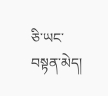ཅི་ཡང་བསྟན་མེད།